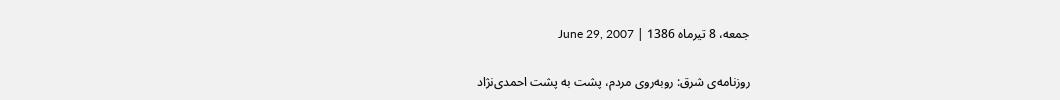جمعه، 8 تیرماه 1386 | June 29, 2007

روزنامه‌ی شرق: روبه‌روی مردم، پشت به پشت احمدی‌نژاد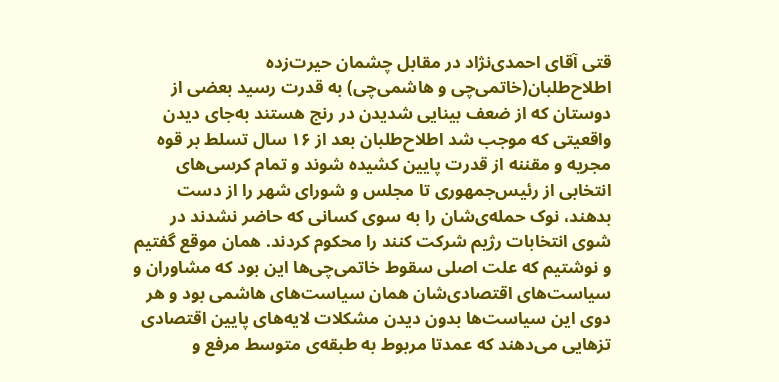قتی آقای احمدی‌نژاد در مقابل چشمان حیرت‌زده اطلاح‌طلبان(خاتمی‌چی و هاشمی‌چی) به قدرت رسید بعضی از دوستان که از ضعف بینایی شدیدن در رنج هستند به‌جای دیدن واقعیتی که موجب شد اطلاح‌طلبان بعد از ۱۶ سال تسلط بر قوه مجریه و مقننه از قدرت پایین کشیده شوند و تمام کرسی‌های انتخابی از رئیس‌جمهوری تا مجلس و شورای شهر را از دست بدهند، نوک حمله‌ی‌شان را به سوی کسانی که حاضر نشدند در شوی انتخابات رژیم شرکت کنند را محکوم کردند. همان موقع گفتیم و نوشتیم که علت اصلی سقوط خاتمی‌چی‌ها این بود که مشاوران و سیاست‌های اقتصادی‌شان همان سیاست‌های هاشمی بود و هر دوی این سیاست‌ها بدون دیدن مشکلات لایه‌های پایین اقتصادی تزهایی می‌دهند که عمدتا مربوط به طبقه‌ی متوسط مرفع و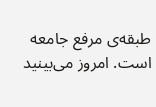طبقه‌ی مرفع جامعه است. امروز می‌بینید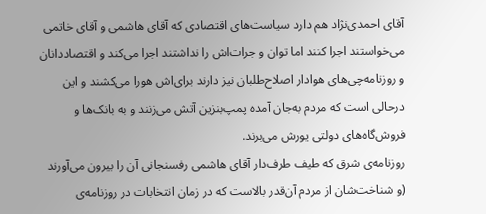آقای احمدی‌نژاد هم دارد سیاست‌های اقتصادی که آقای هاشمی و آقای خاتمی می‌خواستند اجرا کنند اما توان و جرات‌اش را نداشتند اجرا می‌کند و اقتصاددانان و روزنامه‌چی‌های هوادار اصلاح‌طلبان نیز دارند برای‌اش هورا می‌کشند و این درحالی است که مردم به‌جان آمده پمپ‌بنزین آتش می‌زنند و به بانک‌ها و فروش‌گاه‌های دولتی یورش می‌برند.
روزنامه‌ی شرق که طیف طرف‌دار آقای هاشمی رفسنجانی آن را بیرون می‌آورند (و شناخت‌شان از مردم آن‌قدر بالاست که در زمان انتخابات در روزنامه‌ی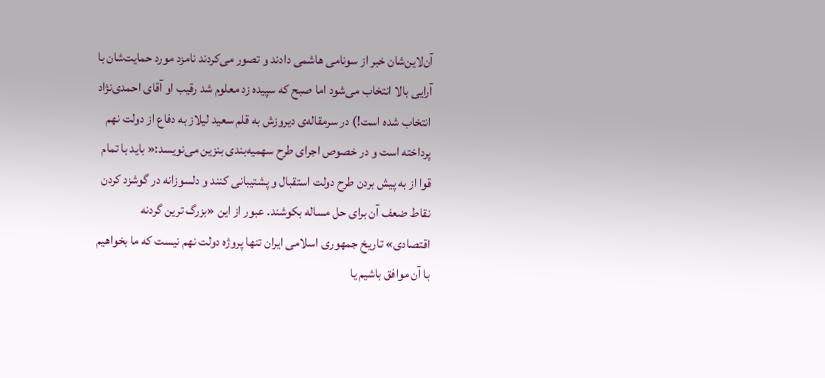آن‌لاین‌شان خبر از سونامی هاشمی دادند و تصور می‌کردند نامزد مورد حمایت‌شان با آرایی بالا انتخاب می‌شود اما صبح که سپیده‌ زد معلوم شد رقیب او آقای احمدی‌نژاد انتخاب شده است!) در سرمقاله‌ی دیروزش به قلم سعید لیلاز به دفاع از دولت نهم پرداخته است و در خصوص اجرای طرح سهمیه‌بندی بنزین می‌نویسد:« باید با تمام قوا از به پیش بردن طرح دولت استقبال و پشتیبانی کنند و دلسوزانه در گوشزد کردن نقاط ضعف آن برای حل مساله بکوشند. عبور از این «بزرگ ترین گردنه اقتصادی» تاریخ جمهوری اسلامی ایران تنها پروژه دولت نهم نیست که ما بخواهیم با آن موافق باشیم یا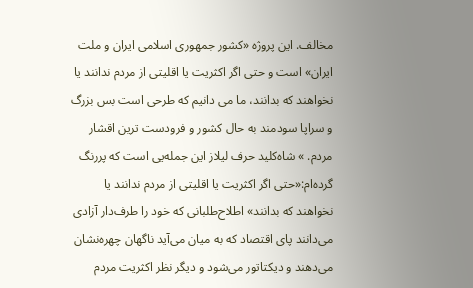مخالف. این پروژه «کشور جمهوری اسلامی ایران و ملت ایران» است و حتی اگر اکثریت یا اقلیتی از مردم ندانند یا نخواهند که بدانند، ما می دانیم که طرحی است بس بزرگ و سراپا سودمند به حال کشور و فرودست ترین اقشار مردم. » شاه‌کلید حرف لیلاز این جمله‌یی است که پر‌رنگ گرده‌ام:«حتی اگر اکثریت یا اقلیتی از مردم ندانند یا نخواهند که بدانند» اطلاح‌طلبانی که خود را طرف‌دار آزادی می‌دانند پای‌ اقتصاد که به میان می‌آید ناگهان چهره‌نشان می‌دهند و دیکتاتور می‌شود و دیگر نظر اکثریت مردم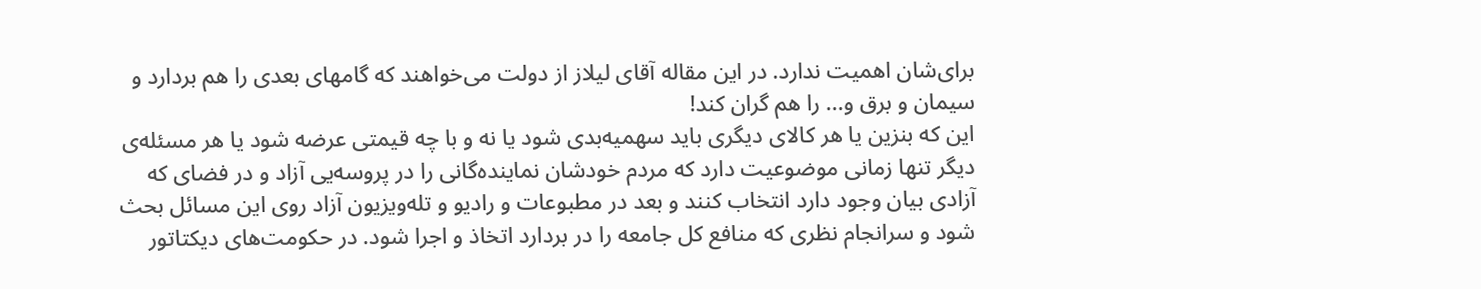برای‌شان اهمیت ندارد. در این مقاله آقای لیلاز از دولت می‌خواهند که گامهای بعدی را هم بردارد و سیمان و برق و... را هم گران کند!
این که بنزین یا هر کالای دیگری باید سهمیه‌بدی شود یا نه و با چه قیمتی عرضه شود یا هر مسئله‌ی دیگر تنها زمانی موضوعیت دارد که مردم خودشان نماینده‌گانی را در پروسه‌یی آزاد و در فضای که آزادی بیان وجود دارد انتخاب کنند و بعد در مطبوعات و رادیو و تله‌ویزیون آزاد روی این مسائل بحث شود و سرانجام نظری که منافع کل جامعه را در بردارد اتخاذ و اجرا شود. در حکومت‌های دیکتاتور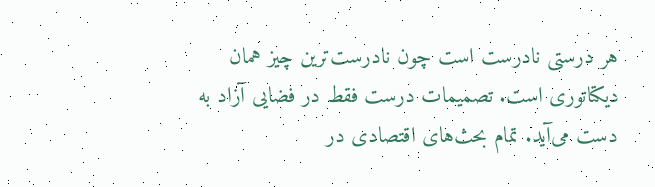هر درستی نادرست است چون نادرست‌ترین چیز همان دیکتاتوری است. تصمیمات درست فقط در فضایی آزاد به دست می‌آید. تمام بحث‌های اقتصادی در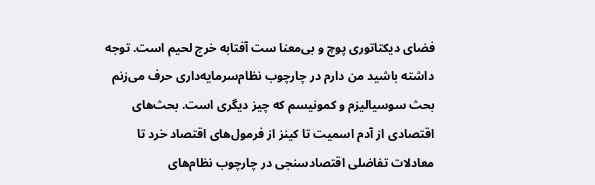فضای دیکتاتوری پوچ و بی‌معنا ست آفتابه خرج لحیم است. توجه داشته باشید من دارم در چارچوب نظام‌سرمایه‌داری حرف می‌زنم بحث سوسیالیزم و کمونیسم که چیز دیگری است. بحث‌های اقتصادی از آدم اسمیت تا کینز از فرمول‌های اقتصاد خرد تا معادلات تفاضلی اقتصادسنجی در چارچوب نظام‌های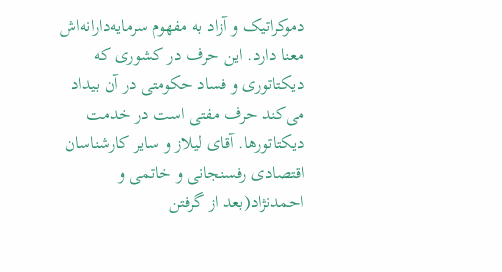دموکراتیک و آزاد به مفهوم سرمایه‌دارانه‌اش معنا دارد. این حرف در کشوری که دیکتاتوری و فساد حکومتی در آن بیداد می‌کند حرف مفتی است در خدمت دیکتاتورها. آقای لیلاز و سایر کارشناسان اقتصادی رفسنجانی و خاتمی و احمد‌نژاد(بعد از گرفتن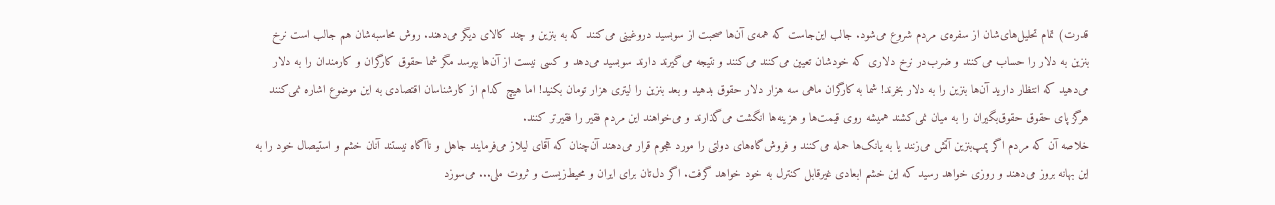قدرت) تمام تحلیل‌های‌شان از سفره‌ی مردم شروع می‌شود. جالب این‌جاست که همه‌ی آن‌ها صحبت از سوبسید دروغینی می‌کنند که به بنزین و چند کالای دیگر می‌دهند. روش محاسبه‌شان هم جالب است نرخ بنزین به دلار را حساب می‌کنند و ضرب‌در نرخ دلاری که خودشان تعیین می‌کنند می‌کنند و نتیجه می‌گیرند دارند سوبسید می‌دهد و کسی نیست از آن‌ها بپرسد مگر شما حقوق کارگران و کارمندان را به دلار می‌دهید که انتظار دارید آن‌ها بنزین را به دلار بخرند! شما به کارگران ماهی سه هزار دلار حقوق بدهید و بعد بنزین را لیتری هزار تومان بکنید! اما هیچ کدام از کارشناسان اقتصادی به این موضوع اشاره نمی‌کنند هرگز پای حقوق حقوق‌بگیران را به میان نمی‌کشند همیشه روی قیمت‌ها و هزینه‌ها انگشت می‌گذارند و می‌خواهند این مردم فقیر را فقیرتر کنند.
خلاصه آن که مردم اگر پمپ‌بنزین آتش می‌زنند یا به یانک‌ها حمله می‌کنند و فروش‌گاه‌های دولتی را مورد هجوم قرار می‌دهند آن‌چنان که آقای لیلاز می‌فرمایند جاهل و ناآگاه نیستند آنان خشم و استیصال خود را به این بهانه بروز می‌دهند و روزی خواهد رسید که این خشم ابعادی غیرقابل کنترل به خود خواهد گرفت. اگر دل‌تان برای ایران و محیط‌زیست و ثروت ملی... می‌سوزد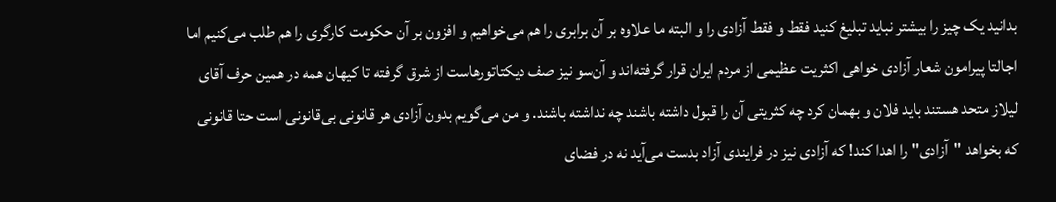بدانید یک چیز را بیشتر نباید تبلیغ کنید فقط و فقط آزادی را و البته ما علاوه بر آن برابری را هم می‌خواهیم و افزون بر آن حکومت کارگری را هم طلب می‌کنیم اما اجالتا پیرامون شعار آزادی خواهی اکثریت عظیمی از مردم ایران قرار گرفته‌اند و آن‌سو نیز صف دیکتاتورهاست از شرق گرفته تا کیهان همه در همین حرف آقای لیلاز متحد هستند باید فلان و بهمان کرد چه کثریتی آن را قبول داشته باشند چه نداشته باشند. و من می‌گویم بدون آزادی هر قانونی بی‌قانونی است حتا قانونی که بخواهد "آزادی" را اهدا کند! که آزادی نیز در فرایندی آزاد بدست می‌آید نه در فضای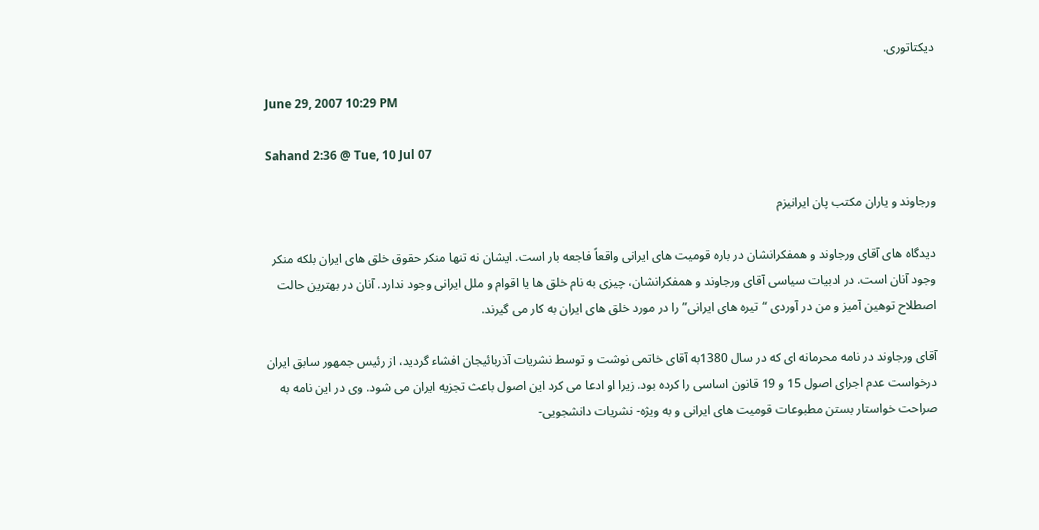دیکتاتوری.

June 29, 2007 10:29 PM

Sahand 2:36 @ Tue, 10 Jul 07

ورجاوند و یاران مکتب پان ایرانیزم

دیدگاه های آقای ورجاوند و همفکرانشان در باره قومیت های ایرانی واقعاً فاجعه بار است. ایشان نه تنها منکر حقوق خلق های ایران بلکه منکر وجود آنان است. در ادبیات سیاسی آقای ورجاوند و همفکرانشان، چیزی به نام خلق ها یا اقوام و ملل ایرانی وجود ندارد. آنان در بهترین حالت اصطلاح توهین آمیز و من در آوردی “تیره های ایرانی” را در مورد خلق های ایران به کار می گیرند.

آقای ورجاوند در نامه محرمانه ای که در سال 1380به آقای خاتمی نوشت و توسط نشریات آذربائیجان افشاء گردید، از رئیس جمهور سابق ایران درخواست عدم اجرای اصول 15 و 19 قانون اساسی را کرده بود. زیرا او ادعا می کرد این اصول باعث تجزیه ایران می شود. وی در این نامه به صراحت خواستار بستن مطبوعات قومیت های ایرانی و به ویژه- نشریات دانشجویی-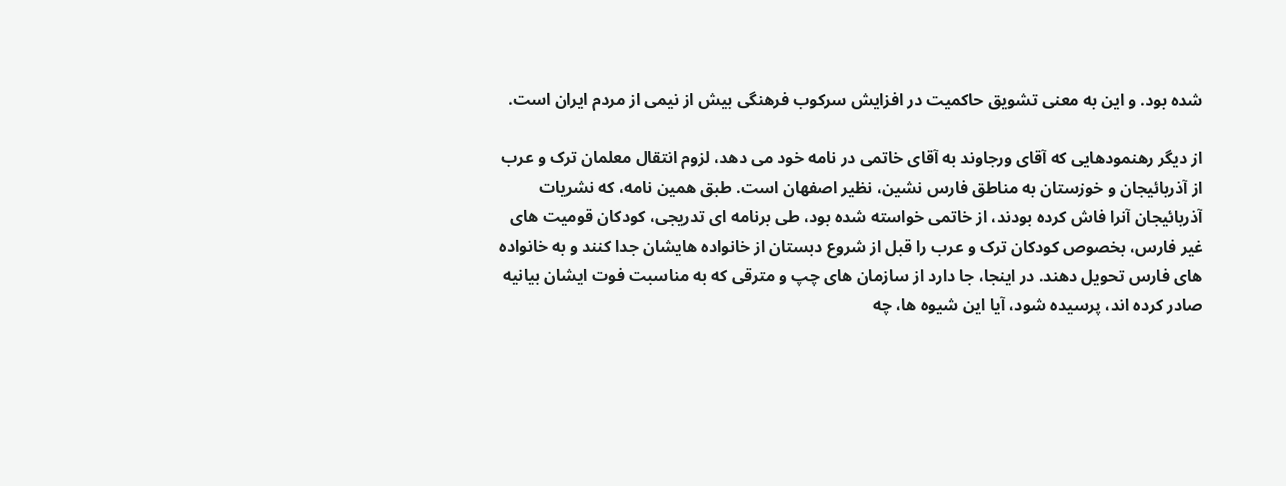شده بود. و این به معنی تشویق حاکمیت در افزایش سرکوب فرهنگی بیش از نیمی از مردم ایران است.

از دیگر رهنمودهایی که آقای ورجاوند به آقای خاتمی در نامه خود می دهد، لزوم انتقال معلمان ترک و عرب از آذربائیجان و خوزستان به مناطق فارس نشین، نظیر اصفهان است. طبق همین نامه، که نشریات آذربائیجان آنرا فاش کرده بودند، از خاتمی خواسته شده بود، طی برنامه ای تدریجی، کودکان قومیت های غیر فارس، بخصوص کودکان ترک و عرب را قبل از شروع دبستان از خانواده هایشان جدا کنند و به خانواده های فارس تحویل دهند. در اینجا، جا دارد از سازمان های چپ و مترقی که به مناسبت فوت ایشان بیانیه صادر کرده اند، پرسیده شود، آیا این شیوه ها، چه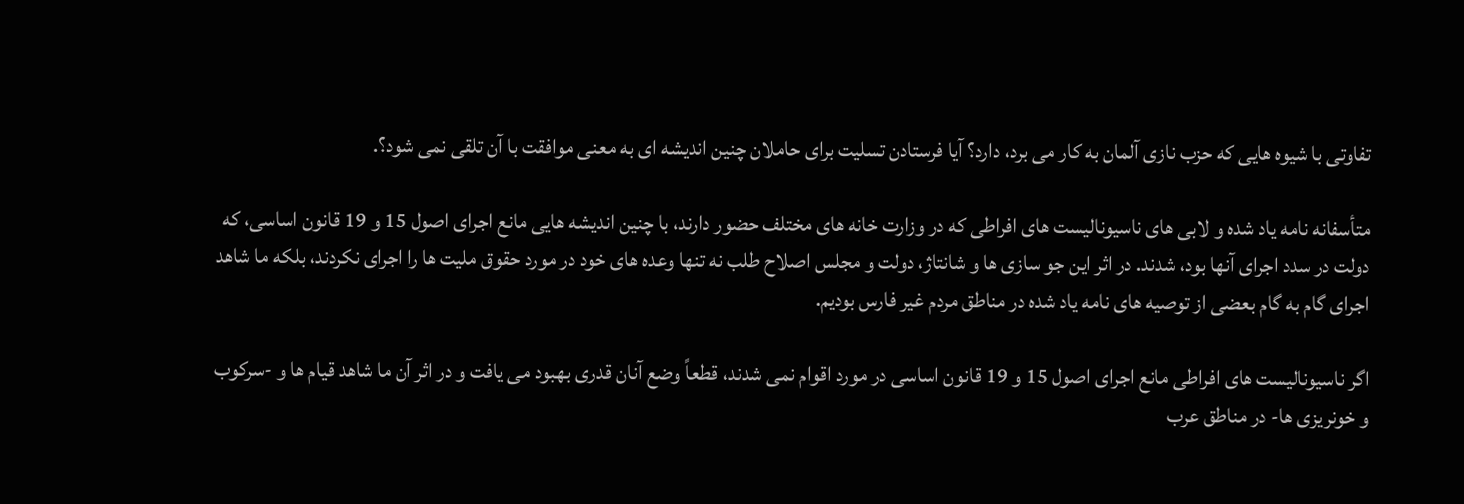تفاوتی با شیوه هایی که حزب نازی آلمان به کار می برد، دارد؟ آیا فرستادن تسلیت برای حاملان چنین اندیشه ای به معنی موافقت با آن تلقی نمی شود؟.

متأسفانه نامه یاد شده و لابی های ناسیونالیست های افراطی که در وزارت خانه های مختلف حضور دارند، با چنین اندیشه هایی مانع اجرای اصول 15 و 19 قانون اساسی، که دولت در سدد اجرای آنها بود، شدند. در اثر این جو سازی ها و شانتاژ، دولت و مجلس اصلاح طلب نه تنها وعده های خود در مورد حقوق ملیت ها را اجرای نکردند، بلکه ما شاهد اجرای گام به گام بعضی از توصیه های نامه یاد شده در مناطق مردم غیر فارس بودیم.

اگر ناسیونالیست های افراطی مانع اجرای اصول 15 و 19 قانون اساسی در مورد اقوام نمی شدند، قطعاً وضع آنان قدری بهبود می یافت و در اثر آن ما شاهد قیام ها و -سرکوب و خونریزی ها- در مناطق عرب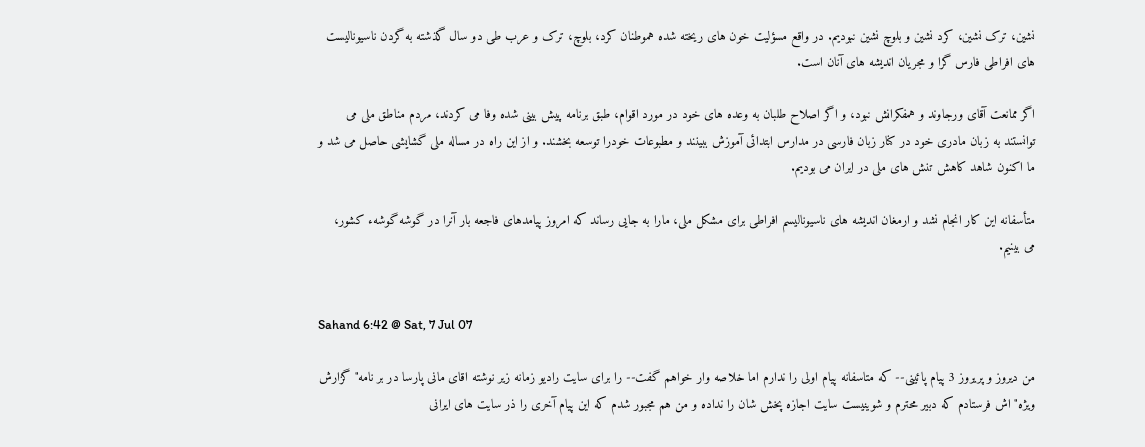نشین، ترک نشین، کرد نشین و بلوچ نشین نبودیم. در واقع مسؤلیت خون های ریخته شده هموطنان کرد، بلوچ، ترک و عرب طی دو سال گذشته به گردن ناسیونالیست های افراطی فارس گرا و مجریان اندیشه های آنان است.

اگر ممانعت آقای ورجاوند و همفکرانش نبود، و اگر اصلاح طلبان به وعده های خود در مورد اقوام، طبق برنامه پیش بینی شده وفا می کردند، مردم مناطق ملی می توانستند به زبان مادری خود در کنار زبان فارسی در مدارس ابتدائی آموزش ببینند و مطبوعات خودرا توسعه بخشند. و از این راه در مساله ملی گشایشی حاصل می شد و ما اکنون شاهد کاهش تنش های ملی در ایران می بودیم.

متأسفانه این کار انجام نشد و ارمغان اندیشه های ناسیونالیسم افراطی برای مشکل ملی، مارا به جایی رساند که امروز پیامدهای فاجعه بار آنرا در گوشه گوشهء کشور، می بینیم.


Sahand 6:42 @ Sat, 7 Jul 07

من دیروز و پریروز 3 پیام پائینی-- که متاسفانه پیام اولی را ندارم اما خلاصه وار خواهم گفت-- را برای سایت رادیو زمانه زیر نوشته اقای مانی پارسا در بر نامه" گزارش ویژه" اش فرستادم که دبیر محترم و شوینیست سایت اجازه پخش شان را نداده و من هم مجبور شدم که این پیام آخری را ذر سایت های ایرانی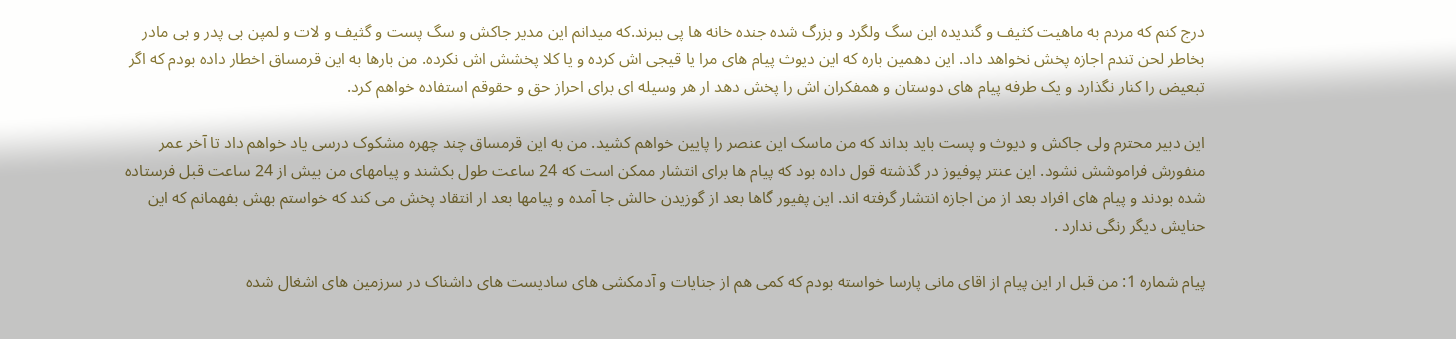درج کنم که مردم به ماهیت کثیف و گندیده این سگ ولگرد و بزرگ شده جنده خانه ها پی ببرند.که میدانم این مدیر جاکش و سگ پست و گثیف و لات و لمپن بی پدر و بی مادر بخاطر لحن تندم اجازه پخش نخواهد داد. این دهمین باره که این دیوث پیام های مرا یا قیجی اش کرده و یا کلا پخشش اش نکرده. من بارها به این قرمساق اخطار داده بودم که اگر تبعیض را کنار نگذارد و یک طرفه پیام های دوستان و همفکران اش را پخش دهد ار هر وسیله ای برای احراز حق و حقوقم استفاده خواهم کرد.

این دبیر محترم ولی جاکش و دیوث و پست باید بداند که من ماسک این عنصر را پایین خواهم کشید. من به این قرمساق چند چهره مشکوک درسی یاد خواهم داد تا آخر عمر منفورش فراموشش نشود. این عنتر پوفیوز در گذشته قول داده بود که پیام ها برای انتشار ممکن است که 24 ساعت طول بکشند و پیامهای من بیش از 24 ساعت قبل فرستاده شده بودند و پیام های افراد بعد از من اجازه انتشار گرفته اند. این پفیور گاها بعد از گوزیدن حالش جا آمده و پیامها بعد ار انتقاد پخش می کند که خواستم بهش بفهمانم که این حنایش دیگر رنگی ندارد .

پیام شماره 1: من قبل ار این پیام از اقای مانی پارسا خواسته بودم که کمی هم از جنایات و آدمکشی های سادیست های داشناک در سرزمین های اشغال شده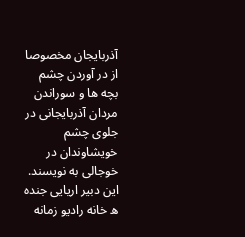آذربایجان مخصوصا از در آوردن چشم بچه ها و سوراندن مردان آذربایجانی در جلوی چشم خویشاوندان در خوجالی به نویسند. این دبیر اریایی جنده ه خانه رادیو زمانه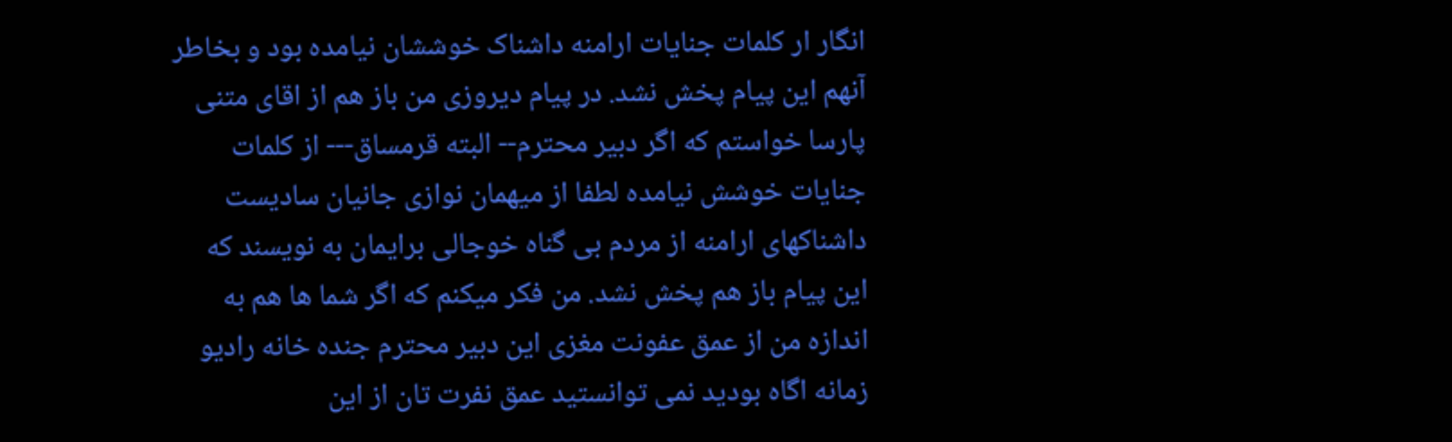انگار ار کلمات جنایات ارامنه داشناک خوششان نیامده بود و بخاطر آنهم این پیام پخش نشد. در پیام دیروزی من باز هم از اقای متنی پارسا خواستم که اگر دبیر محترم-- البته قرمساق--- از کلمات جنایات خوشش نیامده لطفا از میهمان نوازی جانیان سادیست داشناکهای ارامنه از مردم بی گناه خوجالی برایمان به نویسند که این پیام باز هم پخش نشد. من فکر میکنم که اگر شما ها هم به اندازه من از عمق عفونت مغزی این دبیر محترم جنده خانه رادیو زمانه اگاه بودید نمی توانستید عمق نفرت تان از این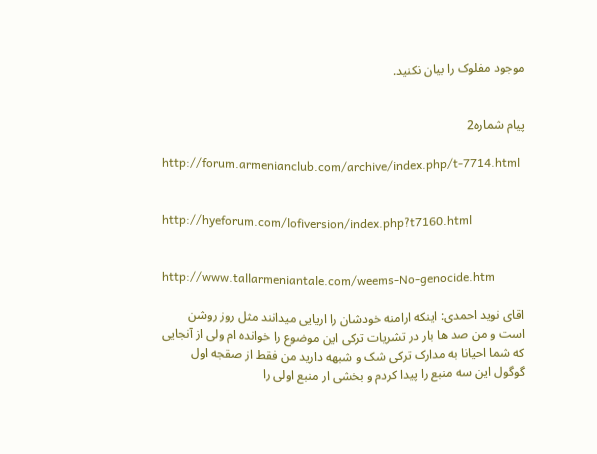موجود مفلوک را بیان نکنید.


پیام شماره2

http://forum.armenianclub.com/archive/index.php/t-7714.html


http://hyeforum.com/lofiversion/index.php?t7160.html


http://www.tallarmeniantale.com/weems-No-genocide.htm

اقای نوید احمدی: اینکه ارامنه خودشان را اریایی میدانند مثل روز روشن است و من صد ها بار در تشریات ترکی این موضوع را خوانده ام ولی از آنجایی که شما احیانا به مدارک ترکی شک و شبهه دارید من فقط از صقجه اول گوگول این سه منبع را پیدا کردم و بخشی ار منبع اولی را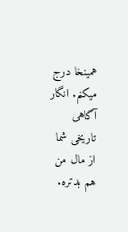همینخا درج میکنم. انگار آگاهی تاریخی شما از مال من هم بدتره.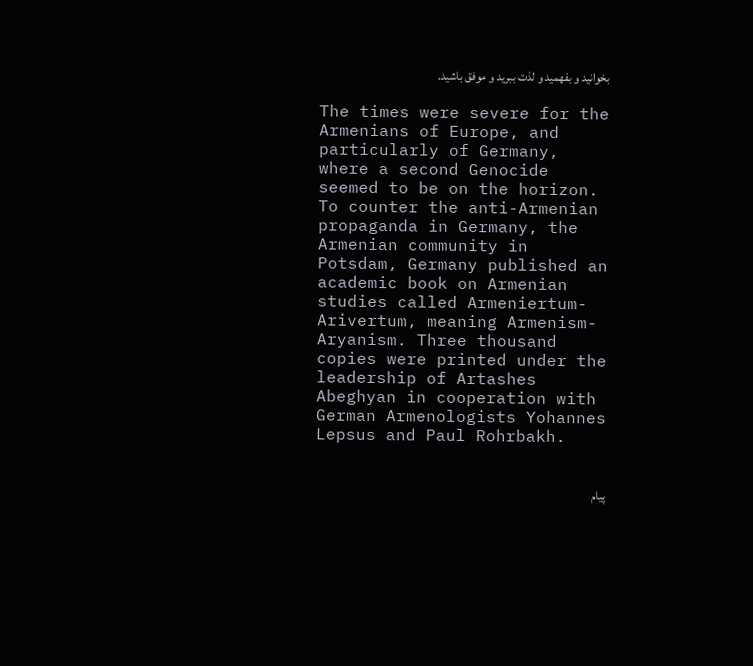بخوانید و بفهمید و لذت ببرید و موفق باشید.

The times were severe for the Armenians of Europe, and particularly of Germany, where a second Genocide seemed to be on the horizon. To counter the anti-Armenian propaganda in Germany, the Armenian community in Potsdam, Germany published an academic book on Armenian studies called Armeniertum-Arivertum, meaning Armenism-Aryanism. Three thousand copies were printed under the leadership of Artashes Abeghyan in cooperation with German Armenologists Yohannes Lepsus and Paul Rohrbakh.


پیام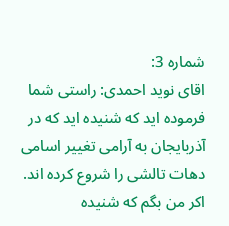شماره 3:
اقای نوید احمدی: راستی شما فرموده اید که شنیده اید که در آذربایجان به آرامی تغییر اسامی دهات تالشی را شروع کرده اند. اکر من بگم که شنیده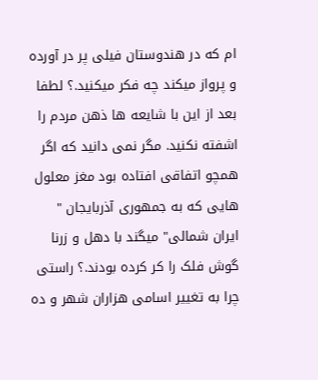ام که در هندوستان فیلی پر در آورده و پرواز میکند چه فکر میکنید.؟ لطفا بعد از این با شایعه ها ذهن مردم را اشفته نکنید. مگر نمی دانید که اگر همچو اتفاقی افتاده بود مغز معلول هایی که به جمهوری آذربایجان " ایران شمالی" میگند با دهل و زرنا گوش فلک را کر کرده بودند.؟ راستی چرا به تغییر اسامی هزاران شهر و ده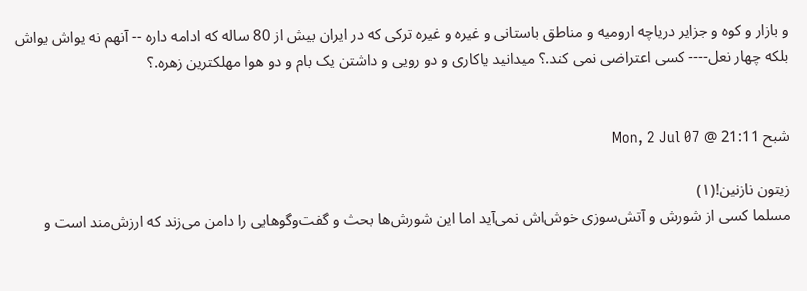و بازار و کوه و جزایر دریاچه ارومیه و مناطق باستانی و غیره و غیره ترکی که در ایران بیش از 80 ساله که ادامه داره -- آنهم نه یواش یواش بلکه چهار نعل---- کسی اعتراضی نمی کند.؟ میدانید یاکاری و دو رویی و داشتن یک بام و دو هوا مهلکترین زهره.؟


شبح 21:11 @ Mon, 2 Jul 07

زیتون نازنین!(۱)
مسلما کسی از شورش و آتش‌سوزی خوش‌اش نمی‌آید اما این شورش‌ها بحث و گفت‌وگوهایی را دامن می‌زند که ارزش‌مند است و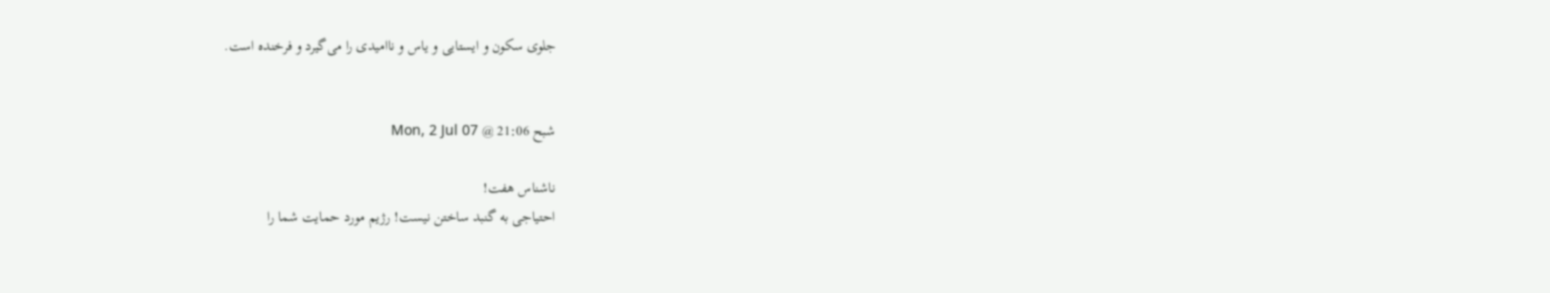جلوی سکون و ایستایی و یاس و ناامیدی را می‌گیرد و فرخنده است.


شبح 21:06 @ Mon, 2 Jul 07

ناشناس هفت!
احتياجی به گنبد ساختن نيست! رژيم مورد حمايت شما را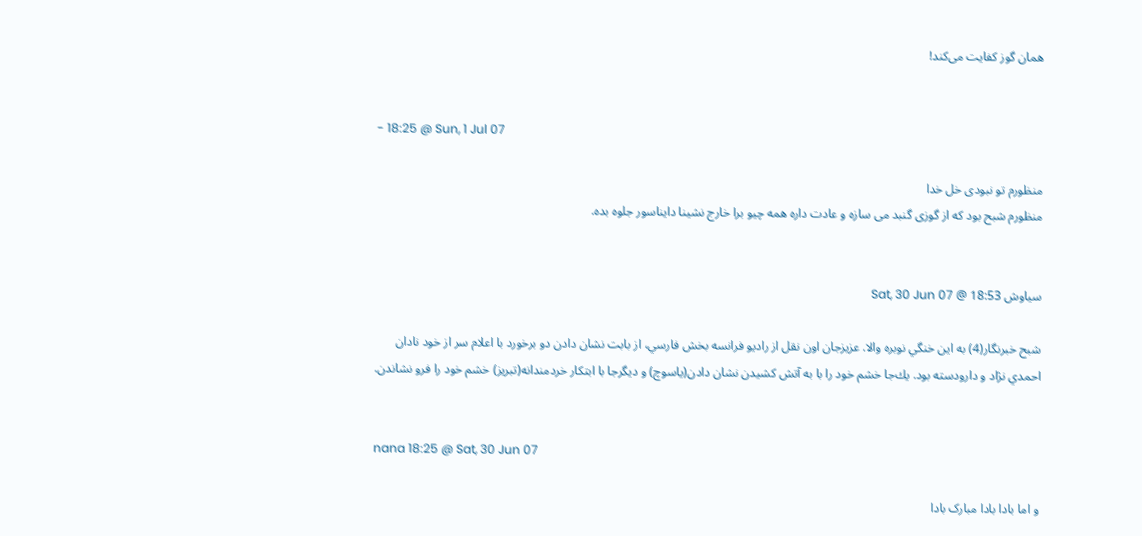همان گوز کفايت می‌کند!


- 18:25 @ Sun, 1 Jul 07

منظورم تو نبودی خل خدا
منظورم شبح بود که از گوزی گنبد می سازه و عادت داره همه چيو برا خارج نشينا دايناسور جلوه بده.


سياوش 18:53 @ Sat, 30 Jun 07

شبح خبرنگار(4) به اين خنگي نوبره والا. عزيزجان اون نقل از راديو فرانسه بخش فارسي، از بابت نشان دادن دو برخورد با اعلام سر از خود نادان احمدي نژاد و دارودسته بود. يك‌جا خشم خود را با به آتش كشيدن نشان دادن(ياسوچ) و ديگر‌جا با ابتكار خردمندانه(تبريز) خشم خود را فرو نشاندن.


nana 18:25 @ Sat, 30 Jun 07

و اما بادا بادا مبارک بادا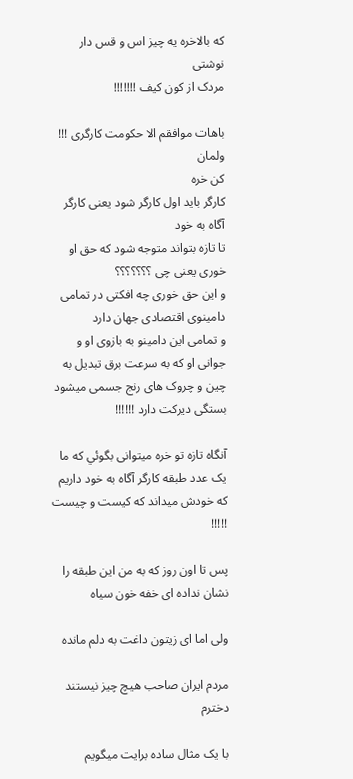که بالاخره يه چيز اس و قس دار نوشتی
مردک از کون کيف !!!!!!!

باهات موافقم الا حکومت کارگری !!! ولمان
کن خره
کارگر بايد اول کارگر شود يعنی کارگر آگاه به خود
تا تازه بتواند متوجه شود که حق او خوری يعنی چی ؟؟؟؟؟؟؟
و اين حق خوری چه افکتی در تمامی دامينوی اقتصادی جهان دارد
و تمامی اين دامينو به بازوی او و جوانی او که به سرعت برق تبديل به چين و چروک های رنج جسمی میشود بستگی ديرکت دارد !!!!!!

آنگاه تازه تو خره ميتوانی بگوئي که ما يک عدد طبقه کارگر آگاه به خود داريم که خودش ميداند که کيست و چيست !!!!!

پس تا اون روز که به من اين طبقه را نشان نداده ای خفه خون سياه

ولی اما ای زيتون داغت به دلم مانده

مردم ايران صاحب هيچ چيز نيستند دخترم

با يک مثال ساده برايت ميگويم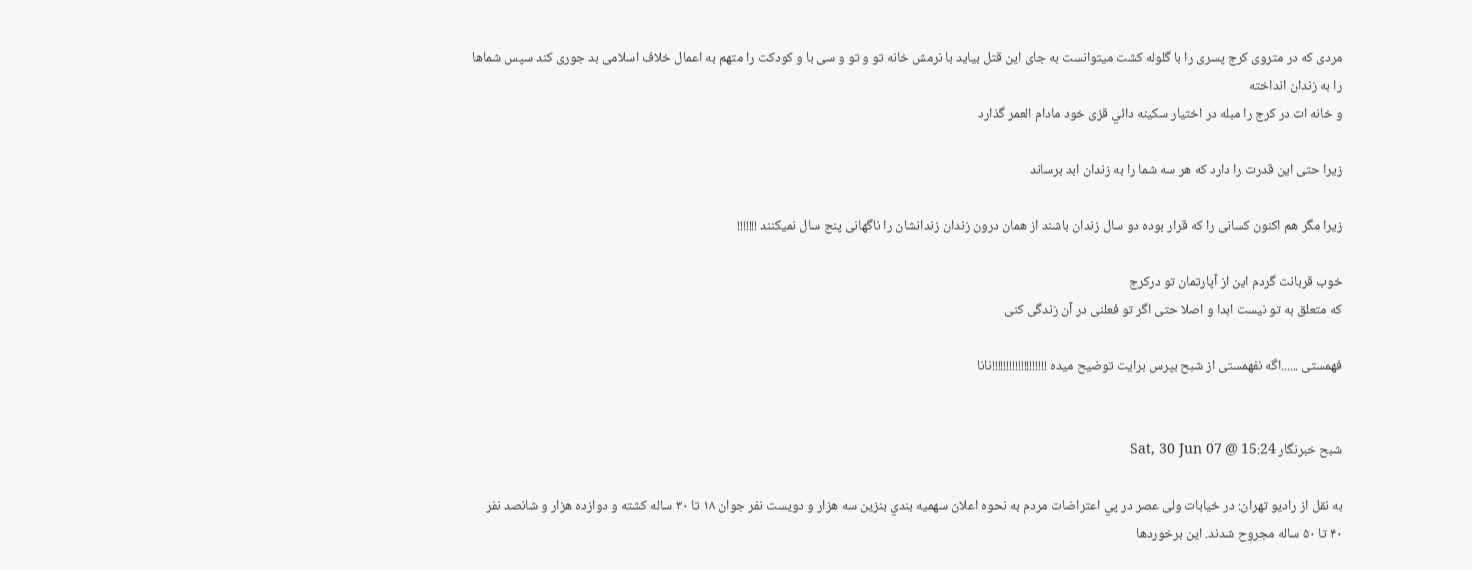مردی که در متروی کرج پسری را با گلوله کشت ميتوانست به جای اين قتل بيايد با نرمش خانه تو و تو و سی با و کودکت را متهم به اعمال خلاف اسلامی بد جوری کند سپس شماها را به زندان انداخته
و خانه ات در کرج را مبله در اختيار سکينه دائي قزی خود مادام العمر گذارد

زيرا حتی اين قدرت را دارد که هر سه شما را به زندان ابد برساند

زيرا مگر هم اکنون کسانی را که قرار بوده دو سال زندان باشند از همان درون زندان زندانشان را ناگهانی پنج سال نميکنند !!!!!!!

خوب قربانت گردم اين از آپارتمان تو درکرج
که متعلق به تو نيست ابدا و اصلا حتی اگر تو فعلنی در آن زندگی کنی

فهمستی ......اگه نفهمستی از شبح بپرس برايت توضيح ميده !!!!!!!!!!!!!!!!!!!نانا


شبح خبرنگار 15:24 @ Sat, 30 Jun 07

به نقل از راديو تهران: در خیابات ولی عصر در پي اعتراضات مردم به نحوه اعلان سهميه ‌بندي بنزين سه هزار و دویست نفر جوان ۱۸ تا ۳۰ ساله كشته و دوازده هزار و شانصد نفر ۴۰ تا ۵۰ ساله مجروح شدند. اين برخوردها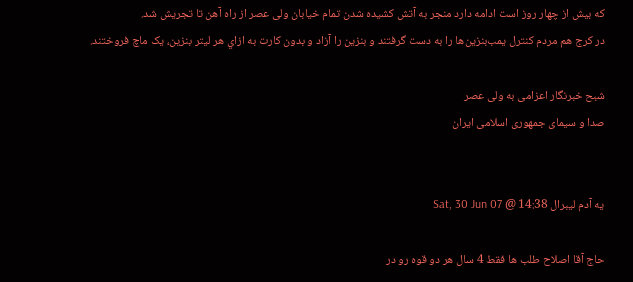كه بيش از چهار روز است ادامه دارد منجر به آتش كشيده شدن تمام خیابان ولی عصر از راه آهن تا تجریش شد.
در کرج هم مردم كنترل يمب‌بنزين‌ها را به دست گرفتند و بنزين را آزاد و بدون كارت به ازاي هر ليتر بنزين، یک ماچ فروختند.

شبح خبرنگار اعزامی به ولی عصر
صدا و سيمای جمهوری اسلامی ايران


یه آدم لیبرال 14:38 @ Sat, 30 Jun 07

حاج آقا اصلاح طلب ها فقط 4 سال هر دو قوه رو در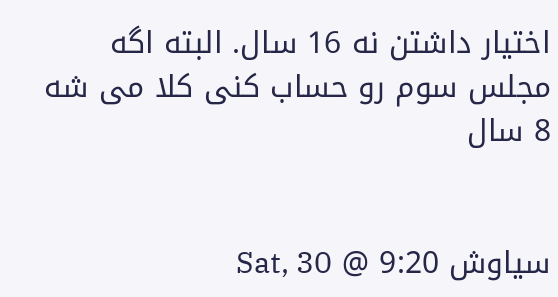اختیار داشتن نه 16 سال. البته اگه مجلس سوم رو حساب کنی کلا می شه 8 سال


سياوش 9:20 @ Sat, 30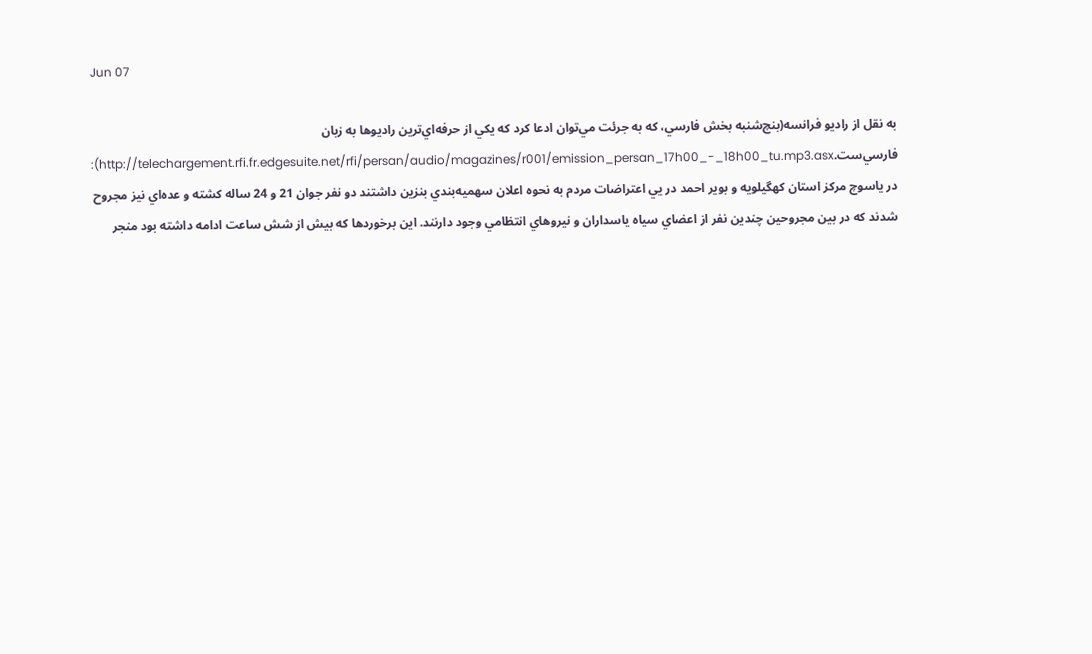Jun 07

به نقل از راديو فرانسه(بنچ‌شنبه بخش فارسي، كه به جرئت مي‌توان ادعا كرد كه يكي از حرفه‌اي‌ترين راديوها به زبان فارسي‌ست.http://telechargement.rfi.fr.edgesuite.net/rfi/persan/audio/magazines/r001/emission_persan_17h00_-_18h00_tu.mp3.asx):
در ياسوچ مركز استان کهگيلويه و بوير احمد در يي اعتراضات مردم به نحوه اعلان سهميه‌بندي بنزين داشتند دو نفر جوان 21 و 24 ساله كشته و عده‌اي نيز مجروح شدند كه در بين مجروحين چندين نفر از اعضاي سياه ياسداران و نيروهاي انتظامي وجود دارنند. اين برخوردها كه بيش از شش ساعت ادامه داشته بود منجر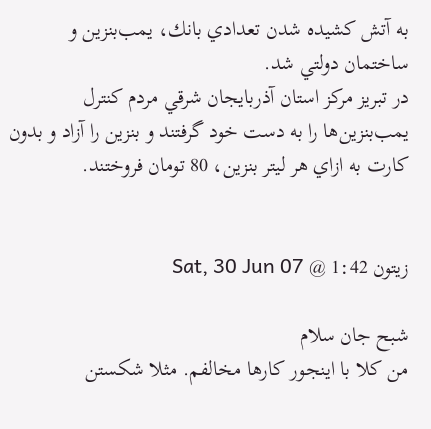به آتش كشيده شدن تعدادي بانك، يمب‌بنزين و ساختمان دولتي شد.
در تبريز مركز استان آذربايجان شرقي مردم كنترل يمب‌بنزين‌ها را به دست خود گرفتند و بنزين را آزاد و بدون كارت به ازاي هر ليتر بنزين، 80 تومان فروختند.


زیتون 1:42 @ Sat, 30 Jun 07

شبح جان سلام
من کلا با اینجور کارها مخالفم. مثلا شکستن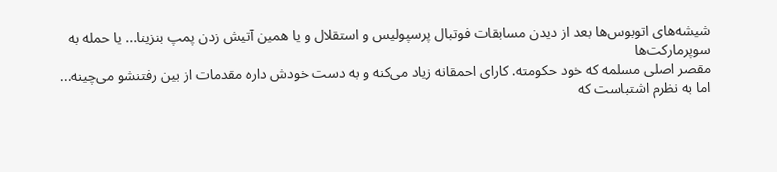شیشه‌های اتوبوس‌ها بعد از دیدن مسابقات فوتبال پرسپولیس و استقلال و یا همین آتیش زدن پمپ بنزینا... یا حمله به سوپرمارکت‌ها
مقصر اصلی مسلمه که خود حکومته. کارای احمقانه زیاد می‌کنه و به دست خودش داره مقدمات از بین رفتنشو می‌چینه...
اما به نظرم اشتباست که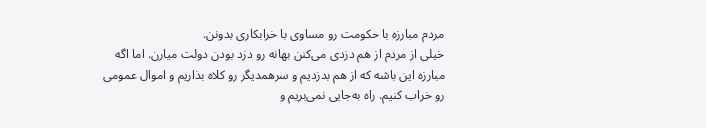مردم مبارزه با حکومت رو مساوی با خرابکاری بدونن.
خیلی از مردم از هم دزدی می‌کنن بهانه رو دزد بودن دولت میارن. اما اگه مبارزه این باشه که از هم بدزدیم و سرهمدیگر رو کلاه بذاریم و اموال عمومی رو خراب کنیم. راه به‌جایی نمی‌بریم و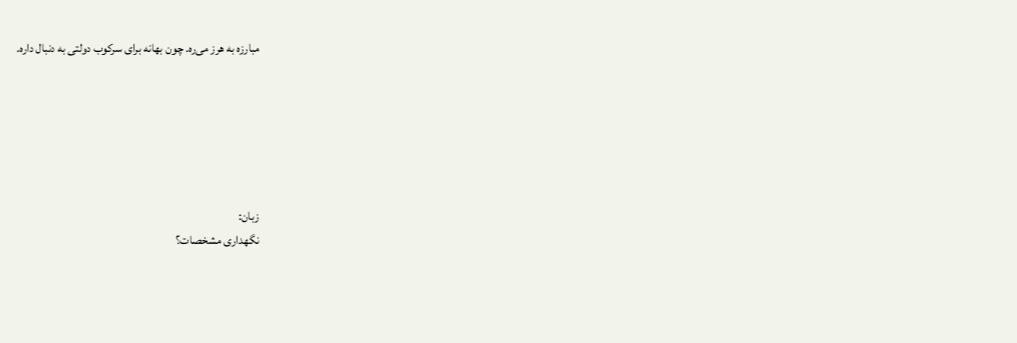مبارزه به هرز می‌ره. چون بهانه‌ برای سرکوب دولتی به دنبال داره.






زبان:
نگهداری مشخصات؟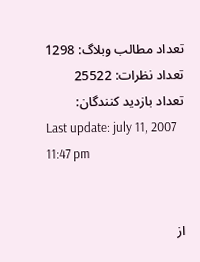تعداد مطالب وبلاگ: 1298
تعداد نظرات: 25522
تعداد بازديد کنندگان:
Last update: july 11, 2007 11:47 pm


از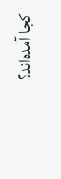کجا آمده‌اند؟